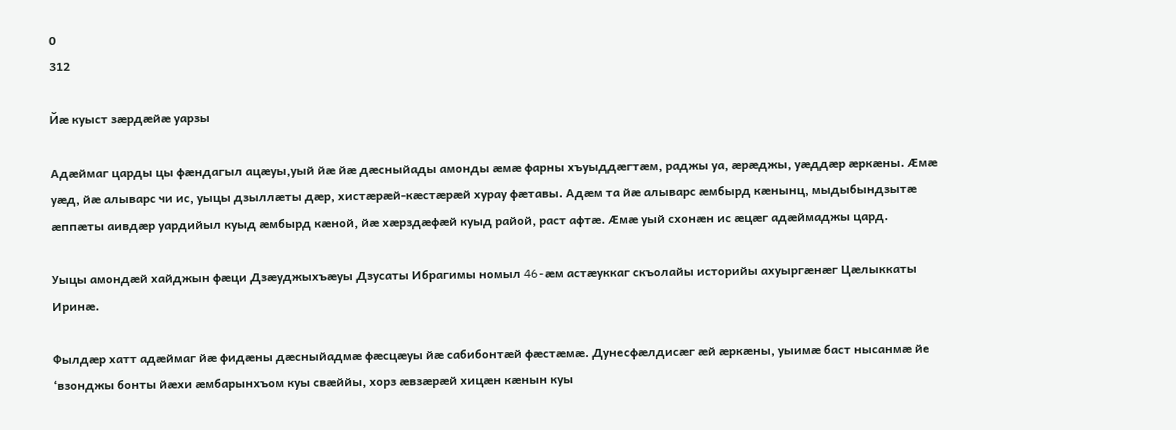0
312

Йæ куыст зæрдæйæ уарзы

Адæймаг царды цы фæндагыл ацæуы,уый йæ йæ дæсныйады амонды æмæ фарны хъуыддæгтæм, раджы уа, æрæджы, уæддæр æркæны. Æмæ уæд, йæ алыварс чи ис, уыцы дзыллæты дæр, хистæрæй-кæстæрæй хурау фæтавы. Адæм та йæ алыварс æмбырд кæнынц, мыдыбындзытæ æппæты аивдæр уардийыл куыд æмбырд кæной, йæ хæрздæфæй куыд райой, раст афтæ. Æмæ уый схонæн ис æцæг адæймаджы цард.

Уыцы амондæй хайджын фæци Дзæуджыхъæуы Дзусаты Ибрагимы номыл 46-æм астæуккаг скъолайы историйы ахуыргæнæг Цæлыккаты Иринæ.

Фылдæр хатт адæймаг йæ фидæны дæсныйадмæ фæсцæуы йæ сабибонтæй фæстæмæ. Дунесфæлдисæг æй æркæны, уыимæ баст нысанмæ йе ‘взонджы бонты йæхи æмбарынхъом куы свæййы, хорз æвзæрæй хицæн кæнын куы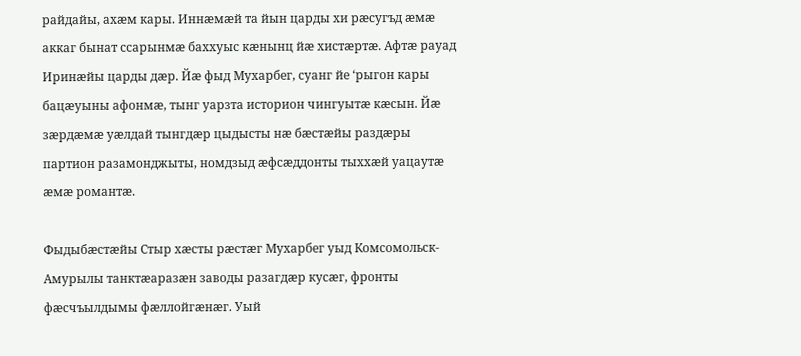райдайы, ахæм кары. Иннæмæй та йын царды хи рæсугъд æмæ аккаг бынат ссарынмæ баххуыс кæнынц йæ хистæртæ. Афтæ рауад Иринæйы царды дæр. Йæ фыд Мухарбег, суанг йе ‘рыгон кары бацæуыны афонмæ, тынг уарзта историон чингуытæ кæсын. Йæ зæрдæмæ уæлдай тынгдæр цыдысты нæ бæстæйы раздæры партион разамонджыты, номдзыд æфсæддонты тыххæй уацаутæ æмæ романтæ.

Фыдыбæстæйы Стыр хæсты рæстæг Мухарбег уыд Комсомольск-Амурылы танктæаразæн заводы разагдæр кусæг, фронты фæсчъылдымы фæллойгæнæг. Уый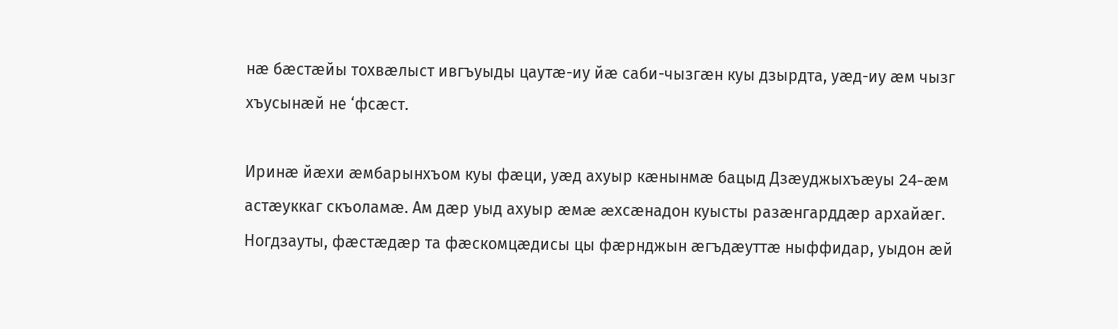нæ бæстæйы тохвæлыст ивгъуыды цаутæ-иу йæ саби-чызгæн куы дзырдта, уæд-иу æм чызг хъусынæй не ‘фсæст.

Иринæ йæхи æмбарынхъом куы фæци, уæд ахуыр кæнынмæ бацыд Дзæуджыхъæуы 24-æм астæуккаг скъоламæ. Ам дæр уыд ахуыр æмæ æхсæнадон куысты разæнгарддæр архайæг. Ногдзауты, фæстæдæр та фæскомцæдисы цы фæрнджын æгъдæуттæ ныффидар, уыдон æй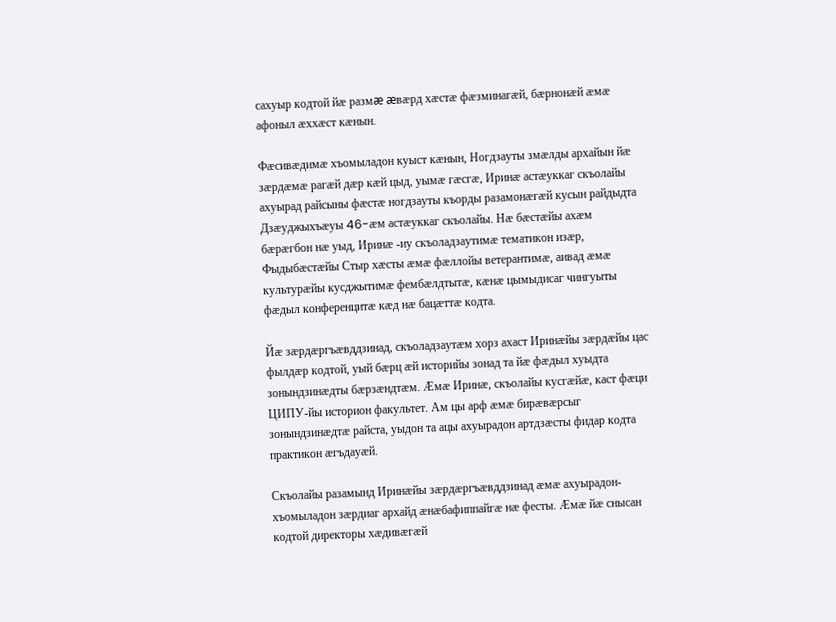сахуыр кодтой йæ размæ æвæрд хæстæ фæзминагæй, бæрнонæй æмæ афоныл æххæст кæнын.

Фæсивæдимæ хъомыладон куыст кæнын, Ногдзауты змæлды архайын йæ зæрдæмæ рагæй дæр кæй цыд, уымæ гæсгæ, Иринæ астæуккаг скъолайы ахуырад райсыны фæстæ ногдзауты къорды разамонæгæй кусын райдыдта Дзæуджыхъæуы 46-æм астæуккаг скъолайы. Нæ бæстæйы ахæм бæрæгбон нæ уыд, Иринæ -иу скъоладзаутимæ тематикон изæр, Фыдыбæстæйы Стыр хæсты æмæ фæллойы ветерантимæ, аивад æмæ культурæйы кусджытимæ фембæлдтытæ, кæнæ цымыдисаг чингуыты фæдыл конференцитæ кæд нæ бацæттæ кодта.

Йæ зæрдæргъæвддзинад, скъоладзаутæм хорз ахаст Иринæйы зæрдæйы цас фылдæр кодтой, уый бæрц æй историйы зонад та йæ фæдыл хуыдта зонындзинæдты бæрзæндтæм. Æмæ Иринæ, скъолайы кусгæйæ, каст фæци ЦИПУ-йы историон факультет. Ам цы арф æмæ бирæвæрсыг зонындзинæдтæ райста, уыдон та ацы ахуырадон артдзæсты фидар кодта практикон æгъдауæй.

Скъолайы разамынд Иринæйы зæрдæргъæвддзинад æмæ ахуырадон- хъомыладон зæрдиаг архайд æнæбафиппайгæ нæ фесты. Æмæ йæ снысан кодтой директоры хæдивæгæй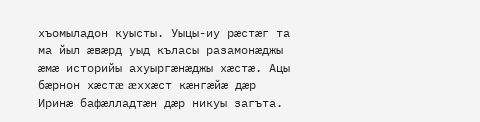хъомыладон куысты. Уыцы-иу рæстæг та ма йыл æвæрд уыд къласы разамонæджы æмæ историйы ахуыргæнæджы хæстæ. Ацы бæрнон хæстæ æххæст кæнгæйæ дæр Иринæ бафæлладтæн дæр никуы загъта.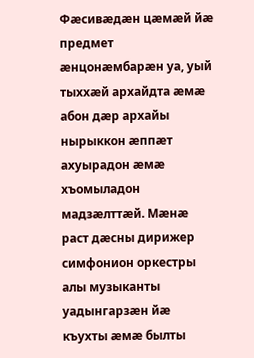Фæсивæдæн цæмæй йæ предмет æнцонæмбарæн уа, уый тыххæй архайдта æмæ абон дæр архайы нырыккон æппæт ахуырадон æмæ хъомыладон мадзæлттæй. Мæнæ раст дæсны дирижер симфонион оркестры алы музыканты уадынгарзæн йæ къухты æмæ былты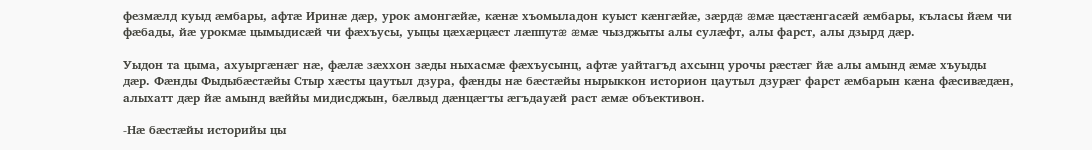фезмæлд куыд æмбары, афтæ Иринæ дæр, урок амонгæйæ, кæнæ хъомыладон куыст кæнгæйæ, зæрдæ æмæ цæстæнгасæй æмбары, къласы йæм чи фæбады, йæ урокмæ цымыдисæй чи фæхъусы, уыцы цæхæрцæст лæппутæ æмæ чызджыты алы сулæфт, алы фарст, алы дзырд дæр.

Уыдон та цыма, ахуыргæнæг нæ, фæлæ зæххон зæды ныхасмæ фæхъусынц, афтæ уайтагъд ахсынц урочы рæстæг йæ алы амынд æмæ хъуыды дæр. Фæнды Фыдыбæстæйы Стыр хæсты цаутыл дзура, фæнды нæ бæстæйы нырыккон историон цаутыл дзурæг фарст æмбарын кæна фæсивæдæн, алыхатт дæр йæ амынд вæййы мидисджын, бæлвыд дæнцæгты æгъдауæй раст æмæ объективон.

-Нæ бæстæйы историйы цы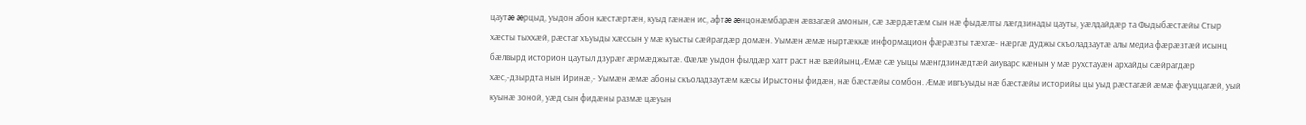цаутæ æрцыд, уыдон абон кæстæртæн, куыд гæнæн ис, афтæ æнцонæмбарæн æвзагæй амонын, сæ зæрдæтæм сын нæ фыдæлты лæгдзинады цауты, уæлдайдæр та Фыдыбæстæйы Стыр хæсты тыххæй, рæстаг хъуыды хæссын у мæ куысты сæйрагдæр домæн. Уымæн æмæ ныртæккæ информацион фæрæзты тæхгæ- нæргæ дуджы скъоладзаутæ алы медиа фæрæзтæй исынц бæлвырд историон цаутыл дзурæг æрмæджытæ. Фæлæ уыдон фылдæр хатт раст нæ вæййынц.Æмæ сæ уыцы мæнгдзинæдтæй аиуварс кæнын у мæ рухстауæн архайды сæйрагдæр хæс,-дзырдта нын Иринæ,- Уымæн æмæ абоны скъоладзаутæм кæсы Ирыстоны фидæн, нæ бæстæйы сомбон. Æмæ ивгъуыды нæ бæстæйы историйы цы уыд рæстагæй æмæ фæуццагæй, уый куынæ зоной, уæд сын фидæны размæ цæуын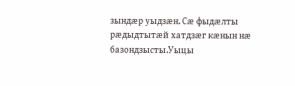зындæр уыдзæн. Сæ фыдæлты рæдыдтытæй хатдзæг кæнын нæ базондзысты.Уыцы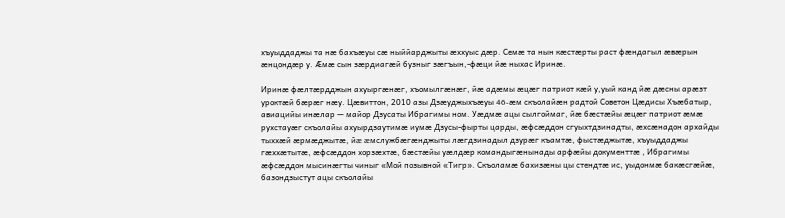хъуыддаджы та нæ бахъæуы сæ ныййарджыты æххуыс дæр. Семæ та нын кæстæрты раст фæндагыл æвæрын æнцондæр у. Æмæ сын зæрдиагæй бузныг зæгъын,-фæци йæ ныхас Иринæ.

Иринæ фæлтæрдджын ахуыргæнæг, хъомылгæнæг, йæ адæмы æцæг патриот кæй у,уый канд йæ дæсны арæзт уроктæй бæрæг нæу. Цæвиттон, 2010 азы Дзæуджыхъæуы 46-æм скъолайæн радтой Советон Цæдисы Хъæбатыр, авиацийы инæлар — майор Дзусаты Ибрагимы ном. Уæдмæ ацы сылгоймаг, йæ бæстæйы æцæг патриот æмæ рухстауæг скъолайы ахуырдзаутимæ иумæ Дзусы-фырты царды, æфсæддон сгуыхтдзинадты, æхсæнадон архайды тыххæй æрмæджытæ, йæ æмслужбæгæнджыты лæгдзинадыл дзурæг къамтæ, фыстæджытæ, хъуыддаджы гæххæтытæ, æфсæддон хорзæхтæ, бæстæйы уæлдæр командыгæнынады арфæйы документтæ , Ибрагимы æфсæддон мысинæгты чиныг «Мой позывной «Тигр». Скъоламæ бахизæны цы стендтæ ис, уыдонмæ бакæсгæйæ, базондзыстут ацы скъолайы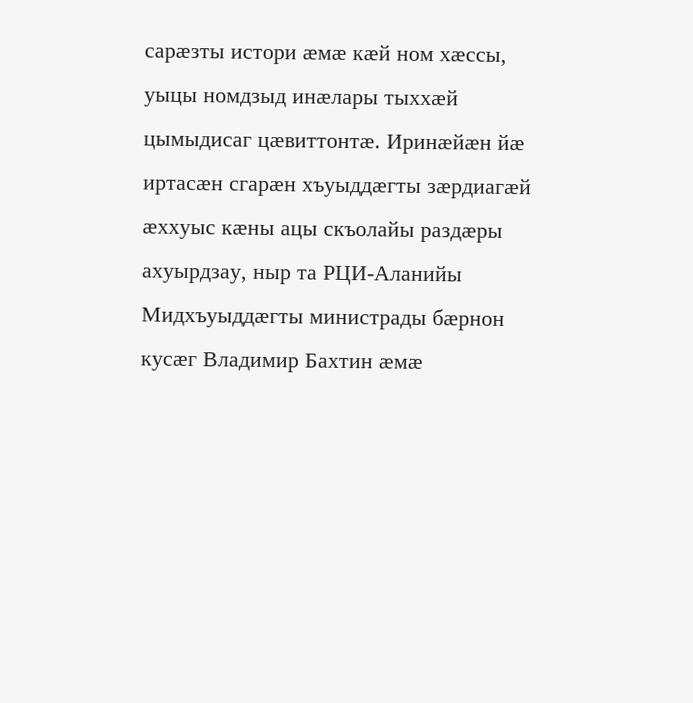сарæзты истори æмæ кæй ном хæссы, уыцы номдзыд инæлары тыххæй цымыдисаг цæвиттонтæ. Иринæйæн йæ иртасæн сгарæн хъуыддæгты зæрдиагæй æххуыс кæны ацы скъолайы раздæры ахуырдзау, ныр та РЦИ-Аланийы Мидхъуыддæгты министрады бæрнон кусæг Владимир Бахтин æмæ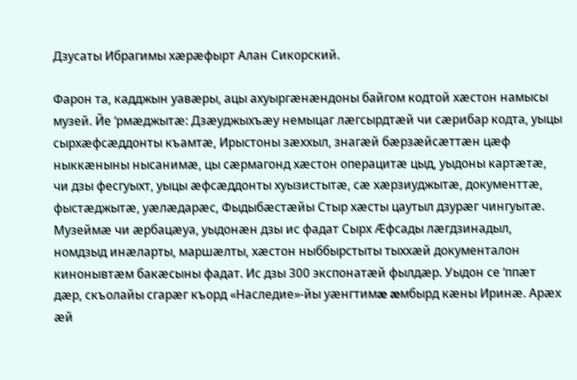Дзусаты Ибрагимы хæрæфырт Алан Сикорский.

Фарон та, кадджын уавæры, ацы ахуыргæнæндоны байгом кодтой хæстон намысы музей. Йе ‘рмæджытæ: Дзæуджыхъæу немыцаг лæгсырдтæй чи сæрибар кодта, уыцы сырхæфсæддонты къамтæ, Ирыстоны зæххыл, знагæй бæрзæйсæттæн цæф ныккæныны нысанимæ, цы сæрмагонд хæстон операцитæ цыд, уыдоны картæтæ, чи дзы фесгуыхт, уыцы æфсæддонты хуызистытæ, сæ хæрзиуджытæ, документтæ, фыстæджытæ, уæлæдарæс, Фыдыбæстæйы Стыр хæсты цаутыл дзурæг чингуытæ. Музеймæ чи æрбацæуа, уыдонæн дзы ис фадат Сырх Æфсады лæгдзинадыл, номдзыд инæларты, маршæлты, хæстон ныббырстыты тыххæй документалон кинонывтæм бакæсыны фадат. Ис дзы 300 экспонатæй фылдæр. Уыдон се ‘ппæт дæр, скъолайы сгарæг къорд «Наследие»-йы уæнгтимæ æмбырд кæны Иринæ. Арæх æй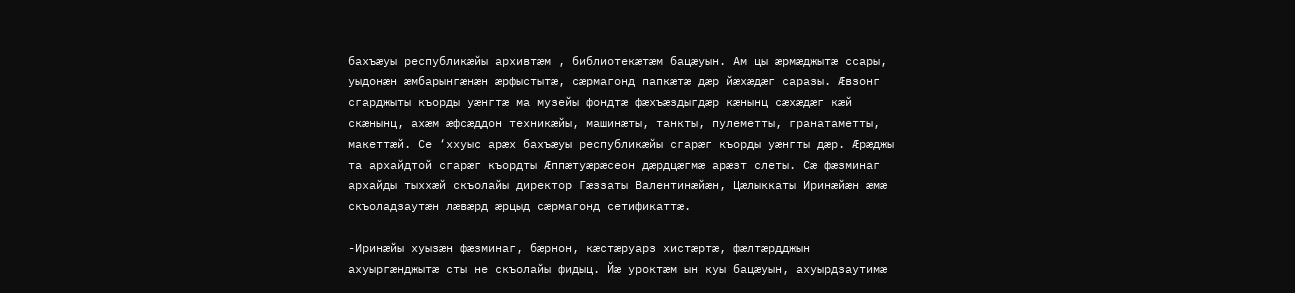бахъæуы республикæйы архивтæм , библиотекæтæм бацæуын. Ам цы æрмæджытæ ссары, уыдонæн æмбарынгæнæн æрфыстытæ, сæрмагонд папкæтæ дæр йæхæдæг саразы. Æвзонг сгарджыты къорды уæнгтæ ма музейы фондтæ фæхъæздыгдæр кæнынц сæхæдæг кæй скæнынц, ахæм æфсæддон техникæйы, машинæты, танкты, пулеметты, гранатаметты, макеттæй. Се ‘ххуыс арæх бахъæуы республикæйы сгарæг къорды уæнгты дæр. Æрæджы та архайдтой сгарæг къордты Æппæтуæрæсеон дæрдцæгмæ арæзт слеты. Сæ фæзминаг архайды тыххæй скъолайы директор Гæззаты Валентинæйæн, Цæлыккаты Иринæйæн æмæ скъоладзаутæн лæвæрд æрцыд сæрмагонд сетификаттæ.

-Иринæйы хуызæн фæзминаг, бæрнон, кæстæруарз хистæртæ, фæлтæрдджын ахуыргæнджытæ сты не скъолайы фидыц. Йæ уроктæм ын куы бацæуын, ахуырдзаутимæ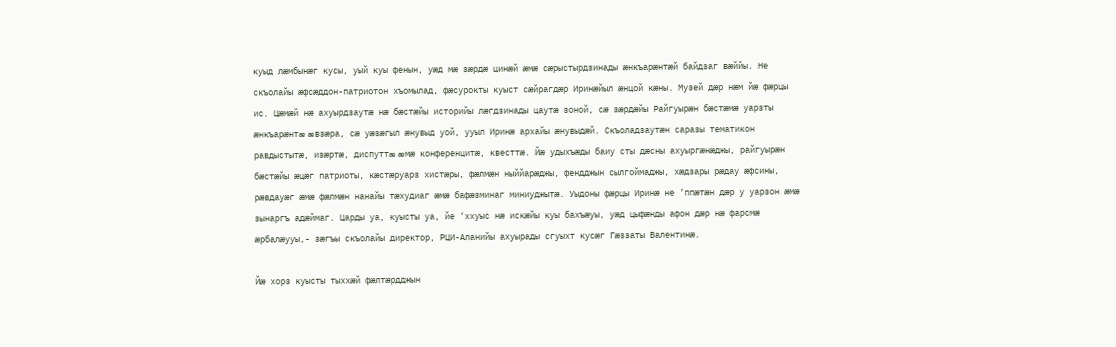куыд лæмбынæг кусы, уый куы фенын, уæд мæ зæрдæ цинæй æмæ сæрыстырдзинады æнкъарæнтæй байдзаг вæййы. Не скъолайы æфсæддон-патриотон хъомылад, фæсурокты куыст сæйрагдæр Иринæйыл æнцой кæны. Музей дæр нæм йæ фæрцы ис. Цæмæй нæ ахуырдзаутæ нæ бæстæйы историйы лæгдзинады цаутæ зоной, сæ зæрдæйы Райгуырæн бæстæмæ уарзты æнкъарæнтæ æвзæра, сæ уæзæгыл æнувыд уой, ууыл Иринæ архайы æнувыдæй. Скъоладзаутæн саразы тематикон равдыстытæ, изæртæ, диспуттæ æмæ конференцитæ, квесттæ. Йæ удыхъæды баиу сты дæсны ахуыргæнæджы, райгуырæн бæстæйы æцæг патриоты, кæстæруарз хистæры, фæлмæн ныййарæджы, фендджын сылгоймаджы, хæдзары рæдау æфсины, рæвдауæг æмæ фæлмæн нанайы тæхудиаг æмæ бафæзминаг миниуджытæ. Уыдоны фæрцы Иринæ не ‘ппæтæн дæр у уарзон æмæ зынаргъ адæймаг. Царды уа, куысты уа, йе ‘ххуыс нæ искæйы куы бахъæуы, уæд цыфæнды афон дæр нæ фарсмæ æрбалæууы,- зæгъы скъолайы директор, РЦИ-Аланийы ахуырады сгуыхт кусæг Гæззаты Валентинæ.

Йæ хорз куысты тыххæй фæлтæрдджын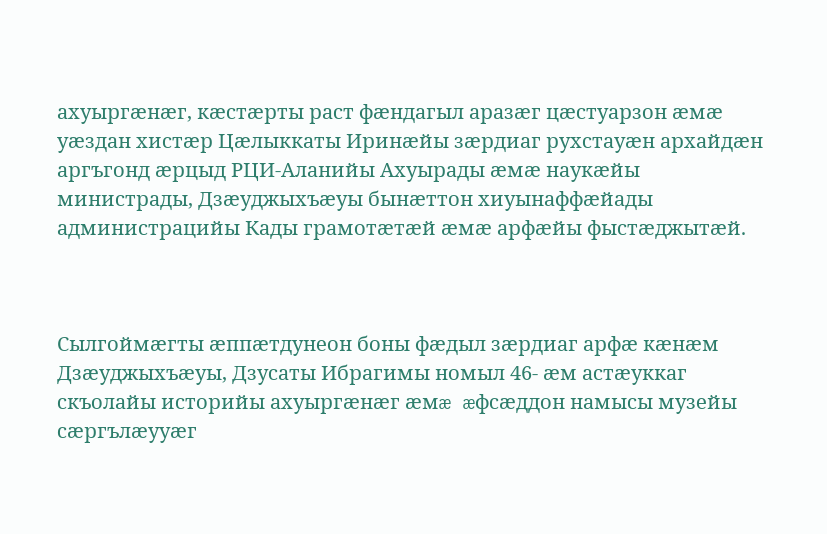ахуыргæнæг, кæстæрты раст фæндагыл аразæг цæстуарзон æмæ уæздан хистæр Цæлыккаты Иринæйы зæрдиаг рухстауæн архайдæн аргъгонд æрцыд РЦИ-Аланийы Ахуырады æмæ наукæйы министрады, Дзæуджыхъæуы бынæттон хиуынаффæйады администрацийы Кады грамотæтæй æмæ арфæйы фыстæджытæй.



Сылгоймæгты æппæтдунеон боны фæдыл зæрдиаг арфæ кæнæм Дзæуджыхъæуы, Дзусаты Ибрагимы номыл 46- æм астæуккаг скъолайы историйы ахуыргæнæг æмæ æфсæддон намысы музейы сæргълæууæг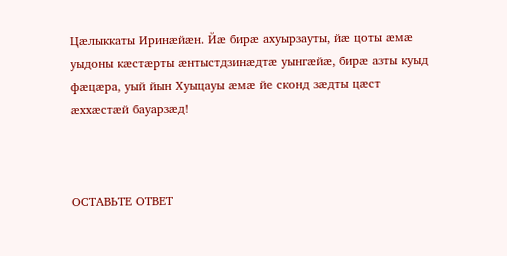Цæлыккаты Иринæйæн. Йæ бирæ ахуырзауты, йæ цоты æмæ уыдоны кæстæрты æнтыстдзинæдтæ уынгæйæ, бирæ азты куыд фæцæра, уый йын Хуыцауы æмæ йе сконд зæдты цæст æххæстæй бауарзæд!



ОСТАВЬТЕ ОТВЕТ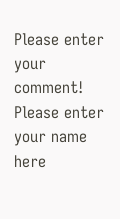Please enter your comment!
Please enter your name here